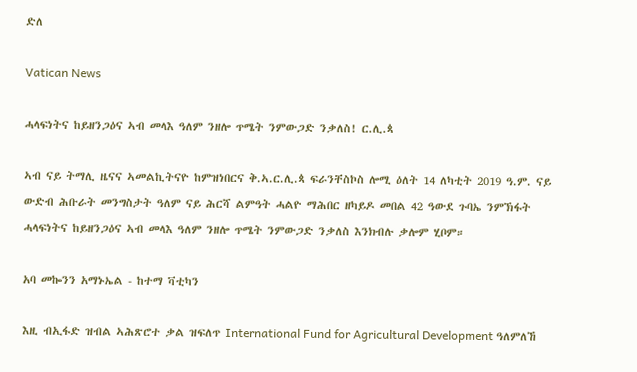ድለ

Vatican News

ሓላፍነትና ከይዘንጋዕና ኣብ መላእ ዓለም ንዘሎ ጥሜት ንምውጋድ ንቃለስ! ር.ሊ.ጳ

ኣብ ናይ ትማሊ ዜናና ኣመልኪትናዮ ከምዝነበርና ቅ.ኣ.ር.ሊ.ጳ ፍራንቸስኮስ ሎሚ ዕለት 14 ለካቲት 2019 ዓ.ም. ናይ ውድብ ሕቡራት መንግስታት ዓለም ናይ ሕርሻ ልምዓት ሓልዮ ማሕበር ዘካይዶ መበል 42 ዓውደ ጉባኤ ንምኽፋት ሓላፍነትና ከይዘንጋዕና ኣብ መላእ ዓለም ንዘሎ ጥሜት ንምውጋድ ንቃለስ እንክብሉ ቃሎም ሂቦም።

አባ መኰንን አማኑኤል - ከተማ ቫቲካን

እዚ ብኢፋድ ዝብል ኣሕጽሮተ ቃል ዝፍለጥ International Fund for Agricultural Development ዓለምለኸ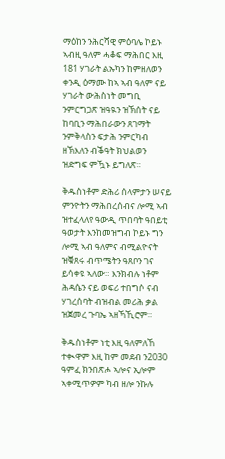ማዕከን ንሕርሻዊ ምዕባሌ ኮይኑ ኣብዚ ዓለም ሓቆፍ ማሕበር እዚ 181 ሃገራት ልኡካን ከምዘለወን ቀንዲ ዕማሙ ከኣ ኣብ ዓለም ናይ ሃገራት ውሕስነት መግቢ ንምርግጋጽ ዝዓዪን ዝኽሰት ናይ ከባቢን ማሕበራውን ጸገማት ንምቅላስን ፍታሕ ንምርካብ ዘኽእለን ብቕዓት ክህልወን ዝድግፍ ምዃኑ ይግለጽ።

ቅዱስነቶም ድሕሪ ሰላምታን ሠናይ ምንዮትን ማሕበረሰብና ሎሚ ኣብ ዝተፈላለየ ዓውዲ ጥበባት ዓበይቲ ዓወታት እንከመዝግብ ኮይኑ ግን ሎሚ ኣብ ዓለምና ብሚልዮናት ዝቑጸሩ ብጥሜትን ዓጸቦን ገና ይሳቀዩ ኣለው። እንክብሉ ነቶም ሕዳሴን ናይ ወፍሪ ተበግሶ ናብ ሃገረሰባት ብዝብል መሪሕ ቃል ዝጀመረ ጉባኤ ኣዘኻኺሮም።

ቅዱስነቶም ነቲ እዚ ዓለምለኸ ተቊዋም እዚ ከም መደብ ን2030 ዓምፈ ክንበጽሖ ኣሎና ኢሎም ኣቀሚጥዎም ካብ ዘሎ ንኩሉ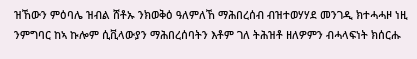ዝኸውን ምዕባሌ ዝብል ሸቶኡ ንክወቅዕ ዓለምለኸ ማሕበረሰብ ብዝተወሃሃደ መንገዲ ክተሓሓዞ ነዚ ንምግባር ከኣ ኩሎም ሲቪላውያን ማሕበረሰባትን እቶም ገለ ትሕዝቶ ዘለዎምን ብሓላፍነት ክሰርሑ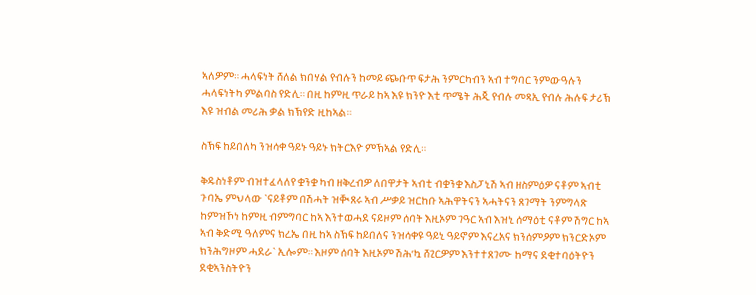ኣለዎም። ሓላፍነት ሸለል ክበሃል የብሉን ከመይ ጭቡጥ ፍታሕ ንምርካብን ኣብ ተግባር ንምውዓሉን ሓላፍነትካ ምልባስ የድሊ። በዚ ከምዚ ጥራይ ከኣ እዩ ክንዮ እቲ ጥሜት ሕጂ የብሉ መጻኢ የብሉ ሕሉፍ ታሪኽ እዩ ዝብል መሪሕ ቃል ክኽየድ ዚከኣል።

ስኽፍ ከይበለካ ንዝሳቀ ዓይኑ ዓይኑ ክትርእዮ ምኽኣል የድሊ።

ቅዱስነቶም ብዝተፈላለየ ቋንቋ ካብ ዘቅረብዎ ለበዋታት ኣብቲ ብቋንቋ እስፓኒሽ ኣብ ዘስምዕዎ ናቶም ኣብቲ ጉባኤ ምህላው `ናይቶም በሽሓት ዝቚጸሩ ኣብ ሥቃይ ዝርከቡ ኣሕዋትናን ኣሓትናን ጸገማት ንምግላጽ ከምዝኾነ ከምዚ ብምግባር ከኣ እንተወሓደ ናይዞም ሰባት እዚኦም ገዓር ኣብ እዝኒ ሰማዕቲ ናቶም ሽግር ከኣ ኣብ ቅድሚ ዓለምና ክረኤ በዚ ከኣ ስኽፍ ከይበለና ንዝሳቀዩ ዓይኒ ዓይኖም እናረአና ክንሰምዖም ክንርድኦም ክንሕግዞም ሓደራ` ኢሎም። እዞም ሰባት እዚኦም ሽሕ’ኳ ሸጊርዎም እንተተጸገሙ ከማና ደቂተባዕትዮን ደቂኣንስትዮን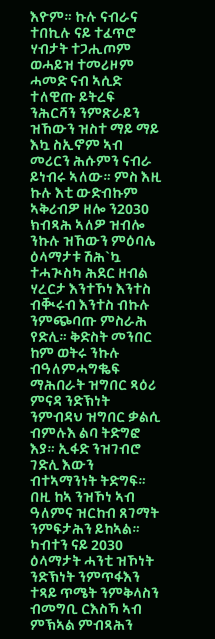እዮም። ኩሉ ናብራና ተበኪሉ ናይ ተፈጥሮ ሃብታት ተጋሒጦም ወሓይዝ ተመሪዞም ሓመድ ናብ ኣሲድ ተለዊጡ ይትረፍ ንሕርሻን ንምጽራይን ዝኸውን ዝስተ ማይ ማይ እኳ ስኢኖም ኣብ መሪርን ሕሱምን ናብራ ይነብሩ ኣለው። ምስ እዚ ኩሉ እቲ ውድብኩም ኣቅሪብዎ ዘሎ ን2030 ክብጻሕ ኣለዎ ዝብሎ ንኩሉ ዝኸውን ምዕባሌ ዕላማታቱ ሽሕ`ኳ ተሓጒስካ ሕደር ዘብል ሃረርታ እንተኾነ እንተስ ብቚሩብ እንተስ ብኩሉ ንምጭባጡ ምስራሕ የድሊ። ቅድስት መንበር ከም ወትሩ ንኩሉ ብዓለምሓግቈፍ ማሕበራት ዝግበር ጻዕሪ ምናዳ ንድኽነት ንምብዳህ ዝግበር ቃልሲ ብምሉእ ልባ ትድግፎ እያ። ኢፋድ ንዝገብሮ ገድሊ እውን ብተኣማንነት ትድግፍ። በዚ ከኣ ንዝኾነ ኣብ ዓለምና ዝርከብ ጸገማት ንምፍታሕን ይከኣል። ካብተን ናይ 2030 ዕላማታት ሓንቲ ዝኾነት ንድኽነት ንምጥፋእን ተጻይ ጥሜት ንምቅላስን ብመግቢ ርእስኻ ኣብ ምኽኣል ምብጻሕን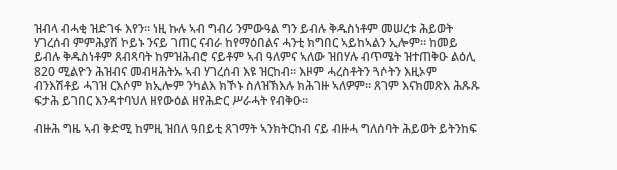ዝብላ ብሓቂ ዝድገፋ እየን። ነዚ ኩሉ ኣብ ግብሪ ንምውዓል ግን ይብሉ ቅዱስነቶም መሠረቱ ሕይወት ሃገረሰብ ምምሕያሽ ኮይኑ ንናይ ገጠር ናብራ ከየማዕበልና ሓንቲ ክግበር ኣይከኣልን ኢሎም። ከመይ ይብሉ ቅዱስነቶም ጸብጻባት ከምዝሕብሮ ናይቶም ኣብ ዓለምና ኣለው ዝበሃሉ ብጥሜት ዝተጠቅዑ ልዕሊ 820 ሚልዮን ሕዝብና መብዛሕትኡ ኣብ ሃገረሰብ እዩ ዝርከብ። እዞም ሓረስቶትን ጓሶትን እዚኦም ብንእሽቶይ ሓገዝ ርእሶም ክኢሎም ንካልእ ክኾኑ ስለዝኽእሉ ክሕገዙ ኣለዎም። ጸገም እናክመጽእ ሕጹጹ  ፍታሕ ይገበር እንዳተባህለ ዘየውዕል ዘየሕድር ሥራሓት የብቅዑ።

ብዙሕ ግዜ ኣብ ቅድሚ ከምዚ ዝበለ ዓበይቲ ጸገማት ኣንክትርከብ ናይ ብዙሓ ግለሰባት ሕይወት ይትንከፍ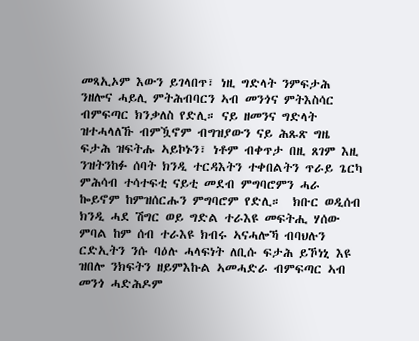መጻኢኦም እውን ይገላበጥ፣ ነዚ ግድላት ንምፍታሕ ንዘሎና ሓይሊ ምትሕብባርን ኣብ መንጎና ምትእስሳር ብምፍጣር ክንቃለስ የድሊ። ናይ ዘመንና ግድላት ዝተሓላለኹ ብምዃኖም ብግዝያውን ናይ ሕጹጽ ግዜ ፍታሕ ዝፍትሑ ኣይኮኑን፣ ነቶም ብቀጥታ በዚ ጸገም እዚ ንዝትንከፉ ሰባት ክንዲ ተርዳእትን ተቀበልትን ጥራይ ጌርካ ምሕሳብ ተሳተፍቲ ናይቲ መደብ ምግባሮምን ሓራ ኰይኖም ከምዝሰርሑን ምግባሮም የድሊ።  ክቡር ወዲሰብ ክንዲ ሓደ ሽግር ወይ ግድል ተራእዩ መፍትሒ ሃሰው ምባል ከም ሰብ ተራእዩ ክብሩ ኣናሓሎኻ ብባህሉን ርድኢትን ንሱ ባዕሉ ሓላፍነት ለቢሱ ፍታሕ ይኾነኒ እዩ ዝበሎ ንክፍትን ዘይምእኩል ኣመሓድራ ብምፍጣር ኣብ መንጎ ሓድሕዶም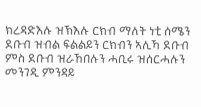ክረዳድእሉ ዝኽእሉ ርክብ ማለት ነቲ ሰሜን ደቡብ ዝብል ፍልልይን ርክብን ኣሊኻ ደቡብ ምስ ደቡብ ዝራኸበሉን ሓቢሩ ዝሰርሓሉን መንገዲ ምንዳይ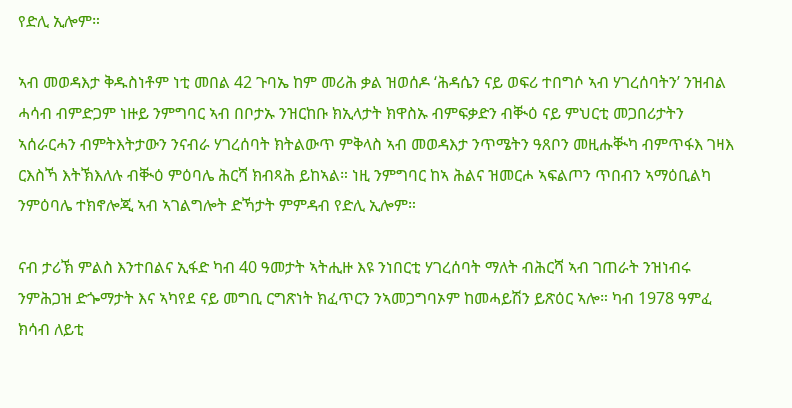የድሊ ኢሎም።

ኣብ መወዳእታ ቅዱስነቶም ነቲ መበል 42 ጉባኤ ከም መሪሕ ቃል ዝወሰዶ ‘ሕዳሴን ናይ ወፍሪ ተበግሶ ኣብ ሃገረሰባትን’ ንዝብል ሓሳብ ብምድጋም ነዙይ ንምግባር ኣብ በቦታኡ ንዝርከቡ ክኢላታት ክዋስኡ ብምፍቃድን ብቚዕ ናይ ምህርቲ መጋበሪታትን ኣሰራርሓን ብምትእትታውን ንናብራ ሃገረሰባት ክትልውጥ ምቅላስ ኣብ መወዳእታ ንጥሜትን ዓጸቦን መዚሑቚካ ብምጥፋእ ገዛእ ርእስኻ እትኽእለሉ ብቚዕ ምዕባሌ ሕርሻ ክብጻሕ ይከኣል። ነዚ ንምግባር ከኣ ሕልና ዝመርሖ ኣፍልጦን ጥበብን ኣማዕቢልካ ንምዕባሌ ተክኖሎጂ ኣብ ኣገልግሎት ድኻታት ምምዳብ የድሊ ኢሎም።

ናብ ታሪኽ ምልስ እንተበልና ኢፋድ ካብ 40 ዓመታት ኣትሒዙ እዩ ንነበርቲ ሃገረሰባት ማለት ብሕርሻ ኣብ ገጠራት ንዝነብሩ ንምሕጋዝ ድጐማታት እና ኣካየደ ናይ መግቢ ርግጽነት ክፈጥርን ንኣመጋግባኦም ከመሓይሽን ይጽዕር ኣሎ። ካብ 1978 ዓምፈ ክሳብ ለይቲ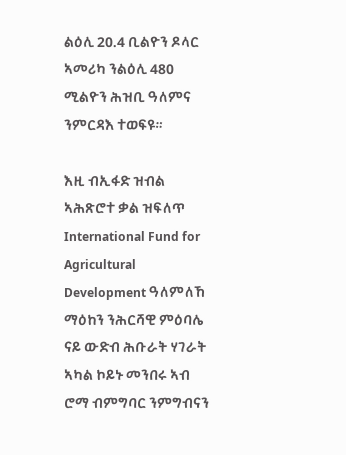ልዕሊ 20.4 ቢልዮን ዶላር ኣመሪካ ንልዕሊ 480 ሚልዮን ሕዝቢ ዓለምና ንምርዳእ ተወፍዩ።

እዚ ብኢፋድ ዝብል ኣሕጽሮተ ቃል ዝፍለጥ International Fund for Agricultural Development ዓለምለኸ ማዕከን ንሕርሻዊ ምዕባሌ ናይ ውድብ ሕቡራት ሃገራት ኣካል ኮይኑ መንበሩ ኣብ ሮማ ብምግባር ንምግብናን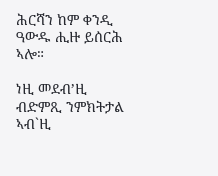ሕርሻን ከም ቀንዲ ዓውዱ ሒዙ ይሰርሕ ኣሎ።

ነዚ መደብ’ዚ ብድምጺ ንምክትታል ኣብ`ዚ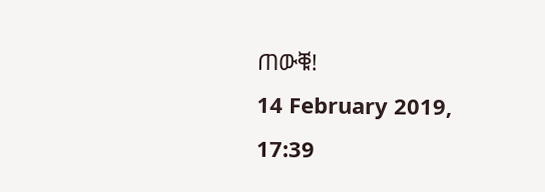ጠውቑ!
14 February 2019, 17:39